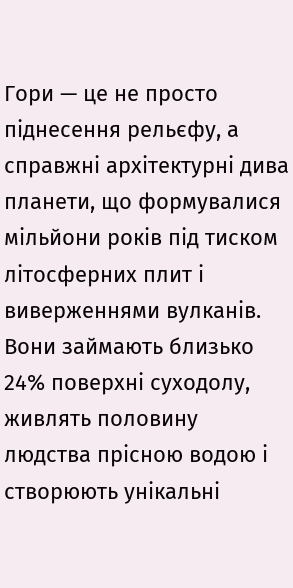Гори — це не просто піднесення рельєфу, а справжні архітектурні дива планети, що формувалися мільйони років під тиском літосферних плит і виверженнями вулканів. Вони займають близько 24% поверхні суходолу, живлять половину людства прісною водою і створюють унікальні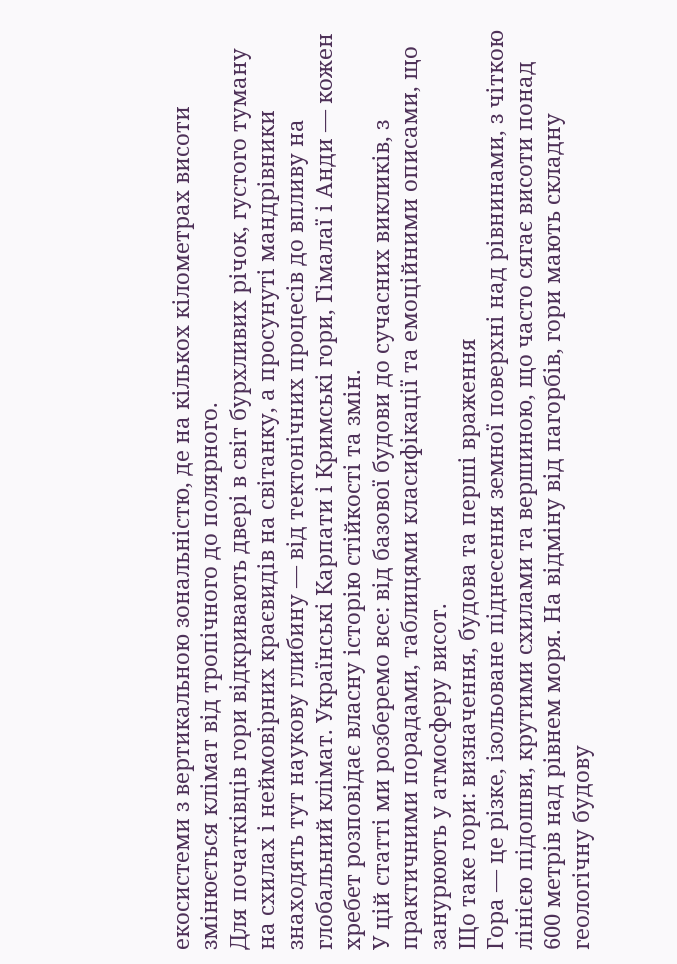екосистеми з вертикальною зональністю, де на кількох кілометрах висоти змінюється клімат від тропічного до полярного.
Для початківців гори відкривають двері в світ бурхливих річок, густого туману на схилах і неймовірних краєвидів на світанку, а просунуті мандрівники знаходять тут наукову глибину — від тектонічних процесів до впливу на глобальний клімат. Українські Карпати і Кримські гори, Гімалаї і Анди — кожен хребет розповідає власну історію стійкості та змін.
У цій статті ми розберемо все: від базової будови до сучасних викликів, з практичними порадами, таблицями класифікації та емоційними описами, що занурюють у атмосферу висот.
Що таке гори: визначення, будова та перші враження
Гора — це різке, ізольоване піднесення земної поверхні над рівнинами, з чіткою лінією підошви, крутими схилами та вершиною, що часто сягає висоти понад 600 метрів над рівнем моря. На відміну від пагорбів, гори мають складну геологічну будову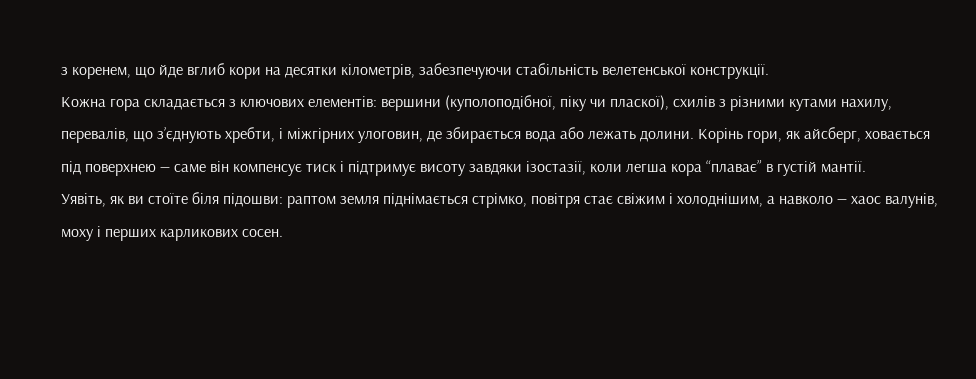з коренем, що йде вглиб кори на десятки кілометрів, забезпечуючи стабільність велетенської конструкції.
Кожна гора складається з ключових елементів: вершини (куполоподібної, піку чи пласкої), схилів з різними кутами нахилу, перевалів, що з’єднують хребти, і міжгірних улоговин, де збирається вода або лежать долини. Корінь гори, як айсберг, ховається під поверхнею — саме він компенсує тиск і підтримує висоту завдяки ізостазії, коли легша кора “плаває” в густій мантії.
Уявіть, як ви стоїте біля підошви: раптом земля піднімається стрімко, повітря стає свіжим і холоднішим, а навколо — хаос валунів, моху і перших карликових сосен.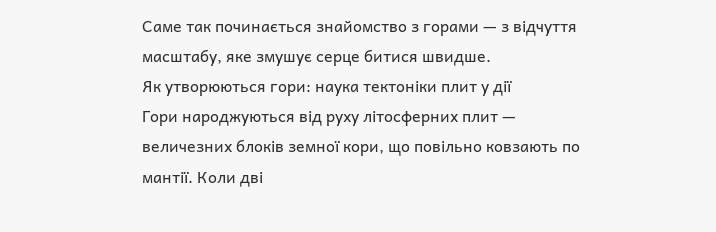Саме так починається знайомство з горами — з відчуття масштабу, яке змушує серце битися швидше.
Як утворюються гори: наука тектоніки плит у дії
Гори народжуються від руху літосферних плит — величезних блоків земної кори, що повільно ковзають по мантії. Коли дві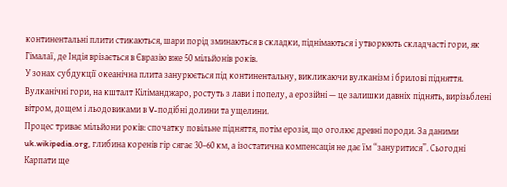континентальні плити стикаються, шари порід зминаються в складки, піднімаються і утворюють складчасті гори, як Гімалаї, де Індія врізається в Євразію вже 50 мільйонів років.
У зонах субдукції океанічна плита занурюється під континентальну, викликаючи вулканізм і брилові підняття. Вулканічні гори, на кшталт Кіліманджаро, ростуть з лави і попелу, а ерозійні — це залишки давніх піднять, вирізьблені вітром, дощем і льодовиками в V-подібні долини та ущелини.
Процес триває мільйони років: спочатку повільне підняття, потім ерозія, що оголює древні породи. За даними uk.wikipedia.org, глибина коренів гір сягає 30–60 км, а ізостатична компенсація не дає їм “зануритися”. Сьогодні Карпати ще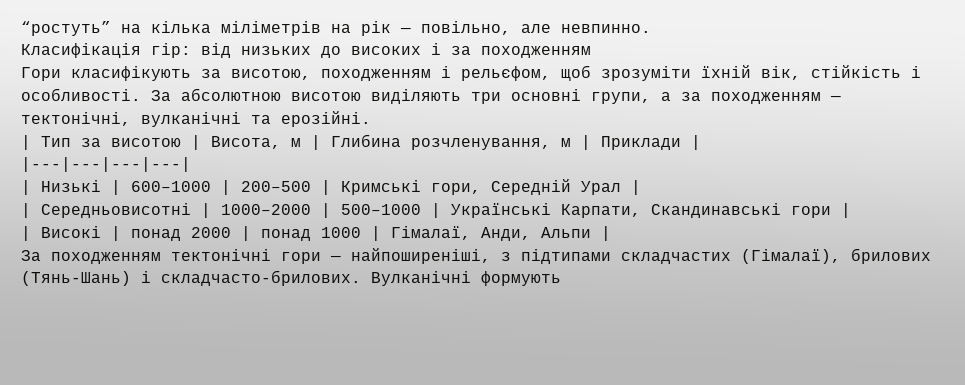“ростуть” на кілька міліметрів на рік — повільно, але невпинно.
Класифікація гір: від низьких до високих і за походженням
Гори класифікують за висотою, походженням і рельєфом, щоб зрозуміти їхній вік, стійкість і особливості. За абсолютною висотою виділяють три основні групи, а за походженням — тектонічні, вулканічні та ерозійні.
| Тип за висотою | Висота, м | Глибина розчленування, м | Приклади |
|---|---|---|---|
| Низькі | 600–1000 | 200–500 | Кримські гори, Середній Урал |
| Середньовисотні | 1000–2000 | 500–1000 | Українські Карпати, Скандинавські гори |
| Високі | понад 2000 | понад 1000 | Гімалаї, Анди, Альпи |
За походженням тектонічні гори — найпоширеніші, з підтипами складчастих (Гімалаї), брилових (Тянь-Шань) і складчасто-брилових. Вулканічні формують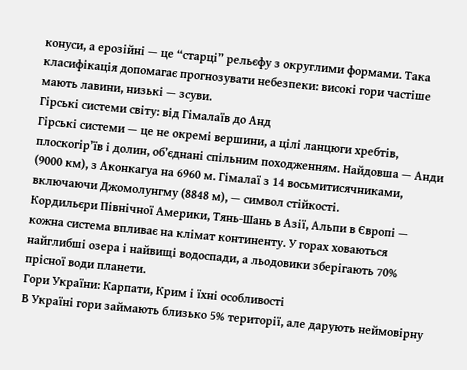конуси, а ерозійні — це “старці” рельєфу з округлими формами. Така класифікація допомагає прогнозувати небезпеки: високі гори частіше мають лавини, низькі — зсуви.
Гірські системи світу: від Гімалаїв до Анд
Гірські системи — це не окремі вершини, а цілі ланцюги хребтів, плоскогір’їв і долин, об’єднані спільним походженням. Найдовша — Анди (9000 км), з Аконкагуа на 6960 м. Гімалаї з 14 восьмитисячниками, включаючи Джомолунгму (8848 м), — символ стійкості.
Кордильєри Північної Америки, Тянь-Шань в Азії, Альпи в Європі — кожна система впливає на клімат континенту. У горах ховаються найглибші озера і найвищі водоспади, а льодовики зберігають 70% прісної води планети.
Гори України: Карпати, Крим і їхні особливості
В Україні гори займають близько 5% території, але дарують неймовірну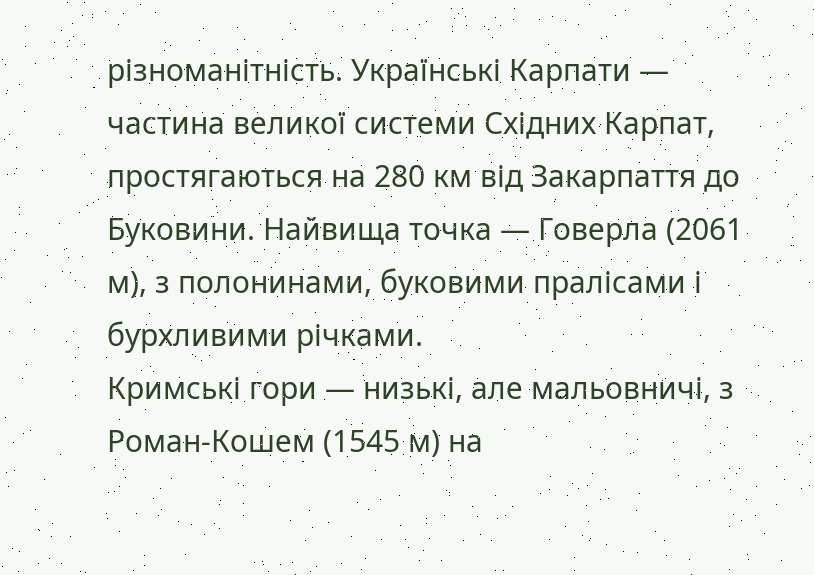різноманітність. Українські Карпати — частина великої системи Східних Карпат, простягаються на 280 км від Закарпаття до Буковини. Найвища точка — Говерла (2061 м), з полонинами, буковими пралісами і бурхливими річками.
Кримські гори — низькі, але мальовничі, з Роман-Кошем (1545 м) на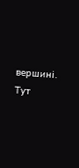вершині. Тут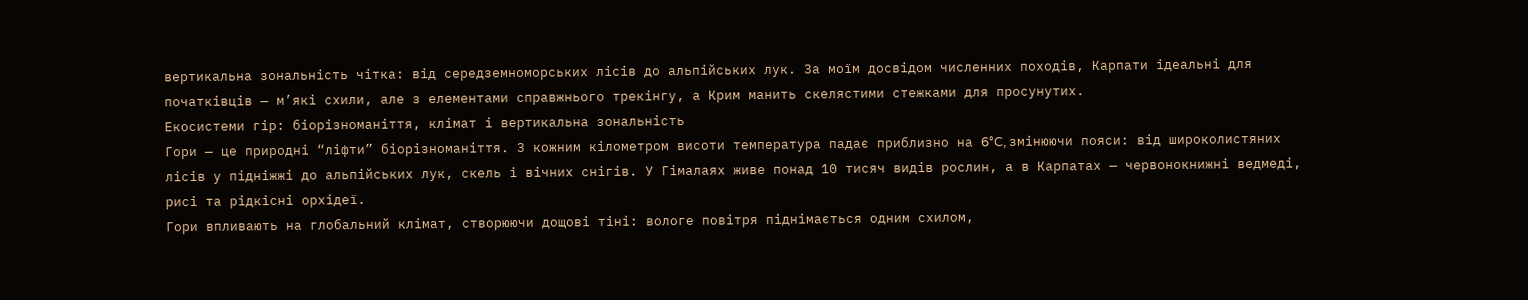вертикальна зональність чітка: від середземноморських лісів до альпійських лук. За моїм досвідом численних походів, Карпати ідеальні для початківців — м’які схили, але з елементами справжнього трекінгу, а Крим манить скелястими стежками для просунутих.
Екосистеми гір: біорізноманіття, клімат і вертикальна зональність
Гори — це природні “ліфти” біорізноманіття. З кожним кілометром висоти температура падає приблизно на 6°C, змінюючи пояси: від широколистяних лісів у підніжжі до альпійських лук, скель і вічних снігів. У Гімалаях живе понад 10 тисяч видів рослин, а в Карпатах — червонокнижні ведмеді, рисі та рідкісні орхідеї.
Гори впливають на глобальний клімат, створюючи дощові тіні: вологе повітря піднімається одним схилом,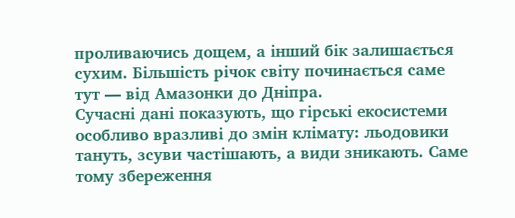проливаючись дощем, а інший бік залишається сухим. Більшість річок світу починається саме тут — від Амазонки до Дніпра.
Сучасні дані показують, що гірські екосистеми особливо вразливі до змін клімату: льодовики тануть, зсуви частішають, а види зникають. Саме тому збереження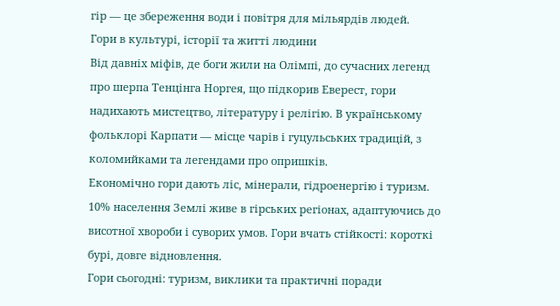гір — це збереження води і повітря для мільярдів людей.
Гори в культурі, історії та житті людини
Від давніх міфів, де боги жили на Олімпі, до сучасних легенд про шерпа Тенцінга Норгея, що підкорив Еверест, гори надихають мистецтво, літературу і релігію. В українському фольклорі Карпати — місце чарів і гуцульських традицій, з коломийками та легендами про опришків.
Економічно гори дають ліс, мінерали, гідроенергію і туризм. 10% населення Землі живе в гірських регіонах, адаптуючись до висотної хвороби і суворих умов. Гори вчать стійкості: короткі бурі, довге відновлення.
Гори сьогодні: туризм, виклики та практичні поради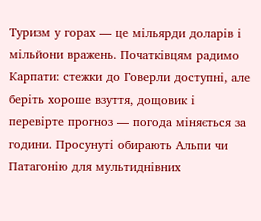Туризм у горах — це мільярди доларів і мільйони вражень. Початківцям радимо Карпати: стежки до Говерли доступні, але беріть хороше взуття, дощовик і перевірте прогноз — погода міняється за години. Просунуті обирають Альпи чи Патагонію для мультиднівних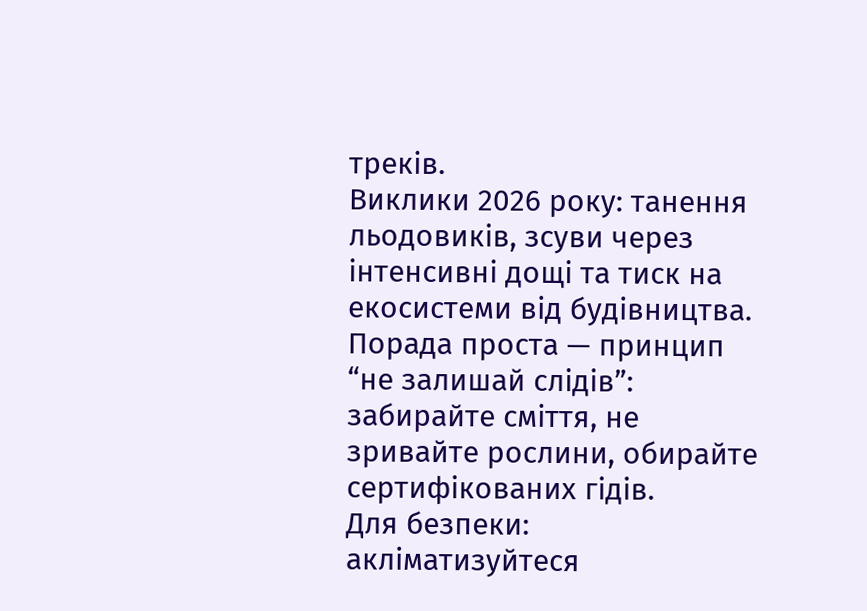треків.
Виклики 2026 року: танення льодовиків, зсуви через інтенсивні дощі та тиск на екосистеми від будівництва. Порада проста — принцип “не залишай слідів”: забирайте сміття, не зривайте рослини, обирайте сертифікованих гідів.
Для безпеки: акліматизуйтеся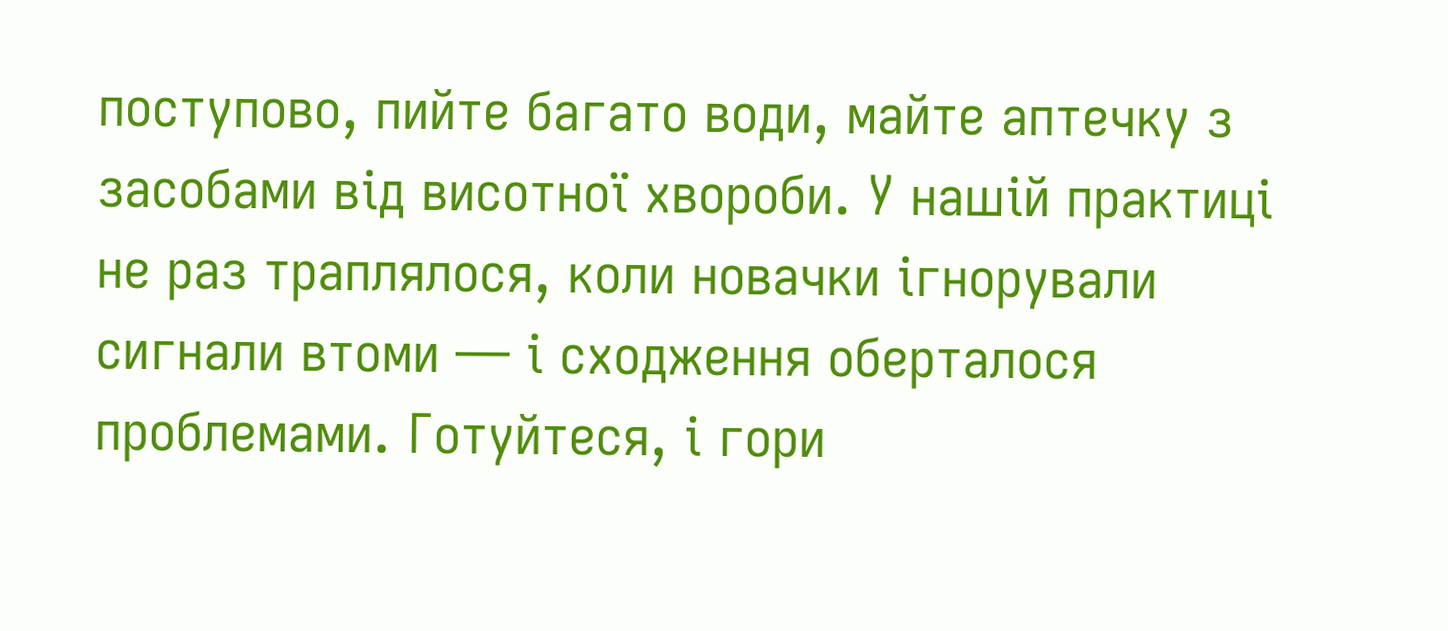поступово, пийте багато води, майте аптечку з засобами від висотної хвороби. У нашій практиці не раз траплялося, коли новачки ігнорували сигнали втоми — і сходження оберталося проблемами. Готуйтеся, і гори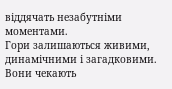віддячать незабутніми моментами.
Гори залишаються живими, динамічними і загадковими. Вони чекають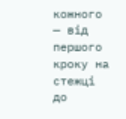кожного — від першого кроку на стежці до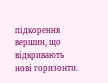підкорення вершин, що відкривають нові горизонти.